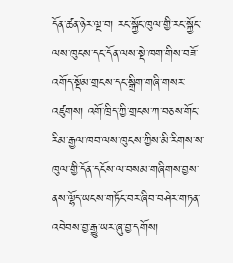དོན་ཚན་ཉེར་ལྔ་བ། རང་སྐྱོང་ཁུལ་གྱི་རང་སྐྱོང་ལས་ཁུངས་དང་དོན་ལས་སྡེ་ཁག་གིས་བཟོ་འགོད་སྡོམ་གྲངས་དང་སྒྲིག་གཞི་གསར་འཛུགས། འགོ་ཁྲིད་ཀྱི་གྲངས་ཀ་བཅས་གོང་རིམ་རྒྱལ་ཁབ་ལས་ཁུངས་ཀྱིས་མི་རིགས་ས་ཁུལ་གྱི་དོན་དངོས་ལ་བསམ་གཞིགས་བྱས་ནས་ལྷོད་ཡངས་གཏོང་བར་ཞིབ་བཤེར་གཏན་འབེབས་བྱ་རྒྱུ་ཡར་ཞུ་བྱ་དགོས།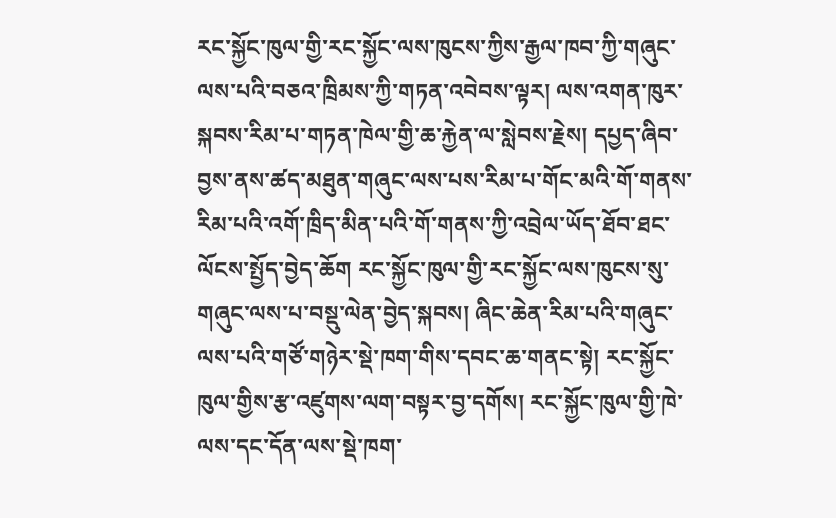རང་སྐྱོང་ཁུལ་གྱི་རང་སྐྱོང་ལས་ཁུངས་ཀྱིས་རྒྱལ་ཁབ་ཀྱི་གཞུང་ལས་པའི་བཅའ་ཁྲིམས་ཀྱི་གཏན་འབེབས་ལྟར། ལས་འགན་ཁུར་སྐབས་རིམ་པ་གཏན་ཁེལ་གྱི་ཆ་རྐྱེན་ལ་སླེབས་རྗེས། དཔྱད་ཞིབ་བྱས་ནས་ཚད་མཐུན་གཞུང་ལས་པས་རིམ་པ་གོང་མའི་གོ་གནས་རིམ་པའི་འགོ་ཁྲིད་མིན་པའི་གོ་གནས་ཀྱི་འབྲེལ་ཡོད་ཐོབ་ཐང་ལོངས་སྤྱོད་བྱེད་ཆོག རང་སྐྱོང་ཁུལ་གྱི་རང་སྐྱོང་ལས་ཁུངས་སུ་གཞུང་ལས་པ་བསྡུ་ལེན་བྱེད་སྐབས། ཞིང་ཆེན་རིམ་པའི་གཞུང་ལས་པའི་གཙོ་གཉེར་སྡེ་ཁག་གིས་དབང་ཆ་གནང་སྟེ། རང་སྐྱོང་ཁུལ་གྱིས་རྩ་འཛུགས་ལག་བསྟར་བྱ་དགོས། རང་སྐྱོང་ཁུལ་གྱི་ཁེ་ལས་དང་དོན་ལས་སྡེ་ཁག་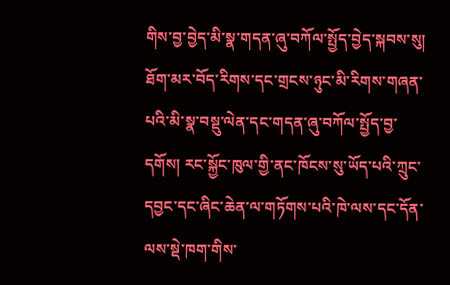གིས་བྱ་བྱེད་མི་སྣ་གདན་ཞུ་བཀོལ་སྤྱོད་བྱེད་སྐབས་སུ། ཐོག་མར་བོད་རིགས་དང་གྲངས་ཉུང་མི་རིགས་གཞན་པའི་མི་སྣ་བསྡུ་ལེན་དང་གདན་ཞུ་བཀོལ་སྤྱོད་བྱ་དགོས། རང་སྐྱོང་ཁུལ་གྱི་ནང་ཁོངས་སུ་ཡོད་པའི་ཀྲུང་དབྱང་དང་ཞིང་ཆེན་ལ་གཏོགས་པའི་ཁེ་ལས་དང་དོན་ལས་སྡེ་ཁག་གིས་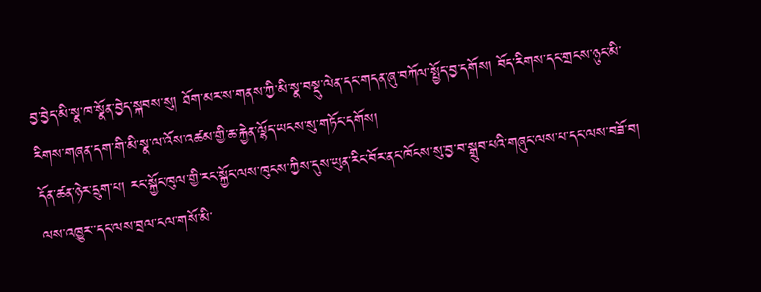བྱ་བྱེད་མི་སྣ་ཁ་སྣོན་བྱེད་སྐབས་སུ། ཐོག་མར་ས་གནས་ཀྱི་མི་སྣ་བསྡུ་ལེན་དང་གདན་ཞུ་བཀོལ་སྤྱོད་བྱ་དགོས། བོད་རིགས་དང་གྲངས་ཉུང་མི་རིགས་གཞན་དག་གི་མི་སྣ་ལ་འོས་འཚམ་གྱི་ཆ་རྐྱེན་ལྷོད་ཡངས་སུ་གཏོང་དགོས།
དོན་ཚན་ཉེར་དྲུག་པ། རང་སྐྱོང་ཁུལ་གྱི་རང་སྐྱོང་ལས་ཁུངས་ཀྱིས་དུས་ཡུན་རིང་བོར་ནང་ཁོངས་སུ་བྱ་བ་སྒྲུབ་པའི་གཞུང་ལས་པ་དང་ལས་བཟོ་བ། ལས་འཁྱུར་་དང་ལས་བྲལ་ངལ་གསོ་མི་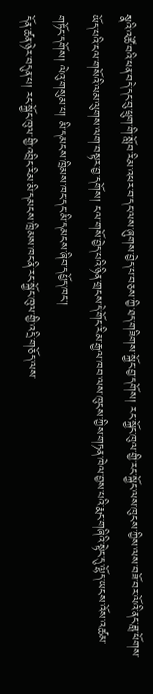སྣའི་འཚོ་བའི་ཕན་བདེ་དང་བུ་ཕྲུག་གི་སློབ་རིམ་འཕར་བ་དང་ལས་ཞུགས་བྱེད་པ་བཅས་ཀྱི་ཐད་གཟིགས་སྐྱོང་བྱ་དགོས། རང་སྐྱོང་ཁུལ་གྱི་རང་སྐྱོང་ལས་ཁུངས་ཀྱིས་ལས་བཟོ་བར་ལོའི་ནང་ཟླ་ཕོགས་ཡོད་པའི་ངལ་གསོའི་ལམ་ལུགས་ལག་བསྟར་བྱ་དགོས། ངལ་གསོ་བྱེད་པའི་ཉིན་གྲངས་དེ་གོང་རིམ་རྒྱལ་ཁབ་ལས་ཁུངས་ཀྱིས་གཏན་ཁེལ་བྱས་པའི་རྨང་གཞིའི་སྟེང་དུ་ལྷོད་ཡངས་འོས་འཚམ་གཏོང་དགོས། ལེའུ་གསུམ་པ། མི་དམངས་ཁྲིམས་ཁང་དང་མི་དམངས་ཞིབ་དཔྱོད་ཁང་།
དོན་ཚན་ཉེར་བདུན་པ། རང་སྐྱོང་ཁུལ་གྱི་འབྲིང་རིམ་མི་དམངས་ཁྲིམས་ཁང་ནི་རང་སྐྱོང་ཁུལ་གྱི་འདྲི་གཅོད་ལས་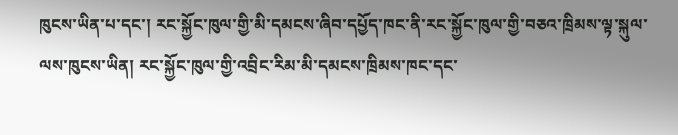ཁུངས་ཡིན་པ་དང་། རང་སྐྱོང་ཁུལ་གྱི་མི་དམངས་ཞིབ་དཔྱོད་ཁང་ནི་རང་སྐྱོང་ཁུལ་གྱི་བཅའ་ཁྲིམས་ལྟ་སྐུལ་ལས་ཁུངས་ཡིན། རང་སྐྱོང་ཁུལ་གྱི་འབྲིང་རིམ་མི་དམངས་ཁྲིམས་ཁང་དང་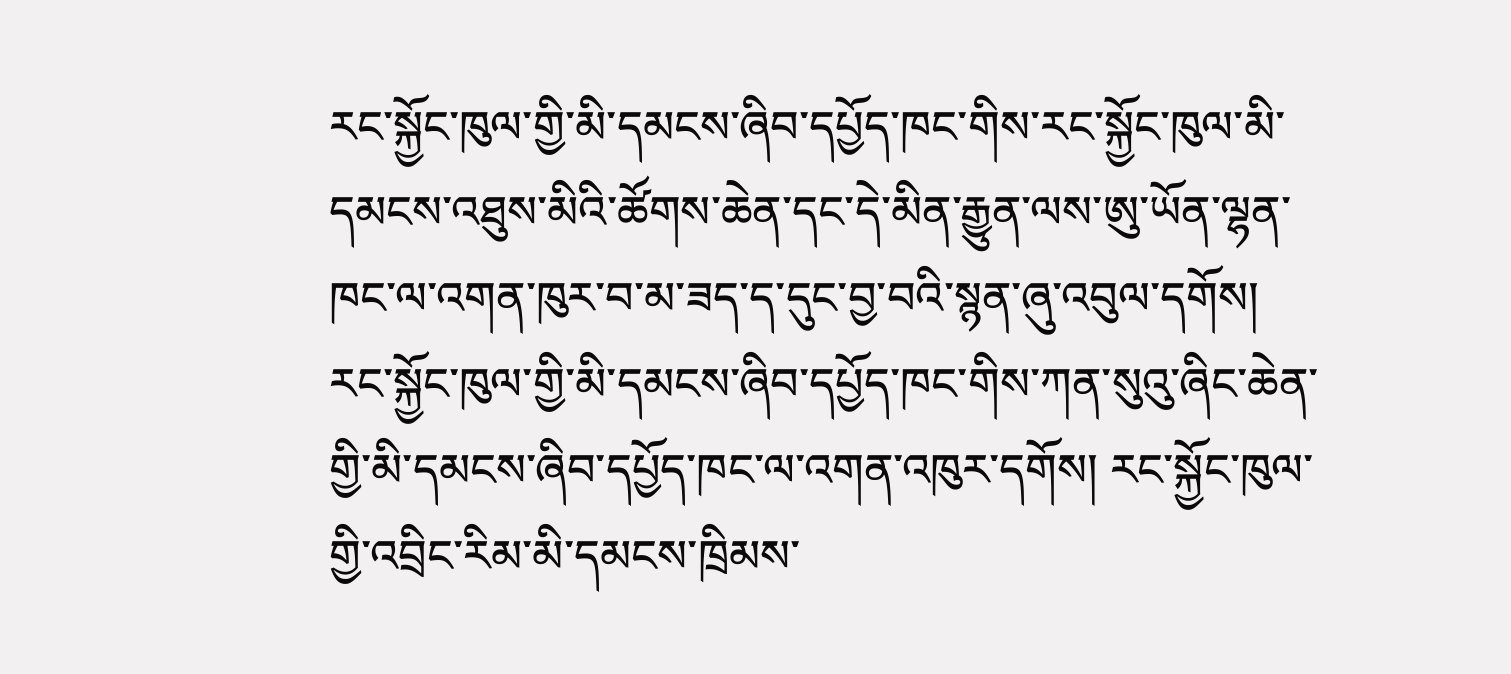རང་སྐྱོང་ཁུལ་གྱི་མི་དམངས་ཞིབ་དཔྱོད་ཁང་གིས་རང་སྐྱོང་ཁུལ་མི་དམངས་འཐུས་མིའི་ཚོགས་ཆེན་དང་དེ་མིན་རྒྱུན་ལས་ཨུ་ཡོན་ལྷན་ཁང་ལ་འགན་ཁུར་བ་མ་ཟད་ད་དུང་བྱ་བའི་སྙན་ཞུ་འབུལ་དགོས། རང་སྐྱོང་ཁུལ་གྱི་མི་དམངས་ཞིབ་དཔྱོད་ཁང་གིས་ཀན་སུའུ་ཞིང་ཆེན་གྱི་མི་དམངས་ཞིབ་དཔྱོད་ཁང་ལ་འགན་འཁུར་དགོས། རང་སྐྱོང་ཁུལ་གྱི་འབྲིང་རིམ་མི་དམངས་ཁྲིམས་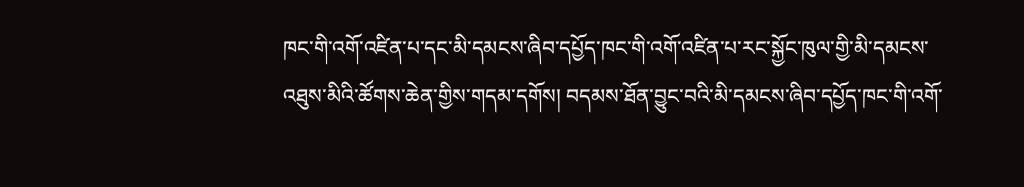ཁང་གི་འགོ་འཛིན་པ་དང་མི་དམངས་ཞིབ་དཔྱོད་ཁང་གི་འགོ་འཛིན་པ་རང་སྐྱོང་ཁུལ་གྱི་མི་དམངས་འཐུས་མིའི་ཚོགས་ཆེན་གྱིས་གདམ་དགོས། བདམས་ཐོན་བྱུང་བའི་མི་དམངས་ཞིབ་དཔྱོད་ཁང་གི་འགོ་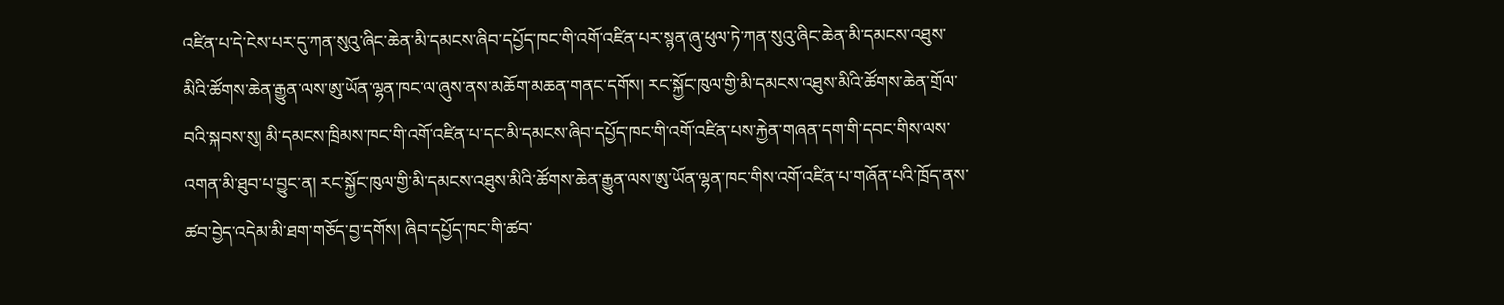འཛིན་པ་དེ་ངེས་པར་དུ་ཀན་སུའུ་ཞིང་ཆེན་མི་དམངས་ཞིབ་དཔྱོད་ཁང་གི་འགོ་འཛིན་པར་སྙན་ཞུ་ཕུལ་ཏེ་ཀན་སུའུ་ཞིང་ཆེན་མི་དམངས་འཐུས་མིའི་ཚོགས་ཆེན་རྒྱུན་ལས་ཨུ་ཡོན་ལྷན་ཁང་ལ་ཞུས་ནས་མཆོག་མཆན་གནང་དགོས། རང་སྐྱོང་ཁུལ་གྱི་མི་དམངས་འཐུས་མིའི་ཚོགས་ཆེན་གྲོལ་བའི་སྐབས་སུ། མི་དམངས་ཁྲིམས་ཁང་གི་འགོ་འཛིན་པ་དང་མི་དམངས་ཞིབ་དཔྱོད་ཁང་གི་འགོ་འཛིན་པས་རྐྱེན་གཞན་དག་གི་དབང་གིས་ལས་འགན་མི་ཐུབ་པ་བྱུང་ན། རང་སྐྱོང་ཁུལ་གྱི་མི་དམངས་འཐུས་མིའི་ཚོགས་ཆེན་རྒྱུན་ལས་ཨུ་ཡོན་ལྷན་ཁང་གིས་འགོ་འཛིན་པ་གཞོན་པའི་ཁྲོད་ནས་ཚབ་བྱེད་འདེམ་མི་ཐག་གཅོད་བྱ་དགོས། ཞིབ་དཔྱོད་ཁང་གི་ཚབ་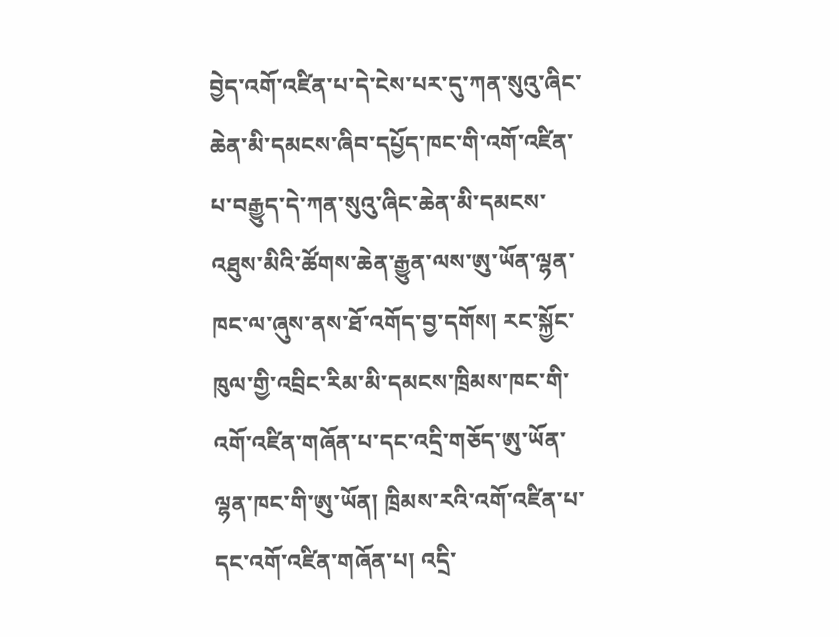བྱེད་འགོ་འཛིན་པ་དེ་ངེས་པར་དུ་ཀན་སུའུ་ཞིང་ཆེན་མི་དམངས་ཞིབ་དཔྱོད་ཁང་གི་འགོ་འཛིན་པ་བརྒྱུད་དེ་ཀན་སུའུ་ཞིང་ཆེན་མི་དམངས་འཐུས་མིའི་ཚོགས་ཆེན་རྒྱུན་ལས་ཨུ་ཡོན་ལྷན་ཁང་ལ་ཞུས་ནས་ཐོ་འགོད་བྱ་དགོས། རང་སྐྱོང་ཁུལ་གྱི་འབྲིང་རིམ་མི་དམངས་ཁྲིམས་ཁང་གི་འགོ་འཛིན་གཞོན་པ་དང་འདྲི་གཅོད་ཨུ་ཡོན་ལྷན་ཁང་གི་ཨུ་ཡོན། ཁྲིམས་རའི་འགོ་འཛིན་པ་དང་འགོ་འཛིན་གཞོན་པ། འདྲི་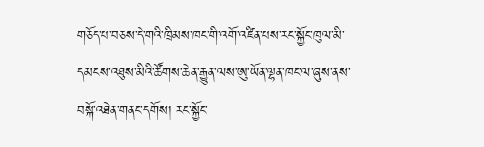གཅོད་པ་བཅས་དེ་གའི་ཁྲིམས་ཁང་གི་འགོ་འཛིན་པས་རང་སྐྱོང་ཁུལ་མི་དམངས་འཐུས་མིའི་ཚོགས་ཆེན་རྒྱུན་ལས་ཨུ་ཡོན་ལྷན་ཁང་ལ་ཞུས་ནས་བསྐོ་འཐེན་གནང་དགོས། རང་སྐྱོང་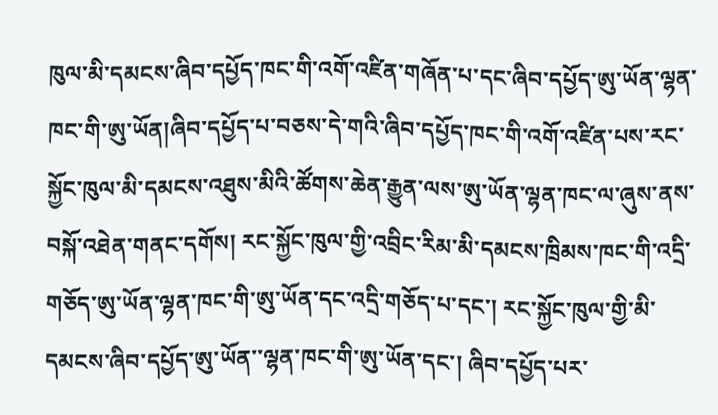ཁུལ་མི་དམངས་ཞིབ་དཔྱོད་ཁང་གི་འགོ་འཛིན་གཞོན་པ་དང་ཞིབ་དཔྱོད་ཨུ་ཡོན་ལྷན་ཁང་གི་ཨུ་ཡོན།ཞིབ་དཔྱོད་པ་བཅས་དེ་གའི་ཞིབ་དཔྱོད་ཁང་གི་འགོ་འཛིན་པས་རང་སྐྱོང་ཁུལ་མི་དམངས་འཐུས་མིའི་ཚོགས་ཆེན་རྒྱུན་ལས་ཨུ་ཡོན་ལྷན་ཁང་ལ་ཞུས་ནས་བསྐོ་འཐེན་གནང་དགོས། རང་སྐྱོང་ཁུལ་གྱི་འབྲིང་རིམ་མི་དམངས་ཁྲིམས་ཁང་གི་འདྲི་གཅོད་ཨུ་ཡོན་ལྷན་ཁང་གི་ཨུ་ཡོན་དང་འདྲི་གཅོད་པ་དང་། རང་སྐྱོང་ཁུལ་གྱི་མི་དམངས་ཞིབ་དཔྱོད་ཨུ་ཡོན་་ལྷན་ཁང་གི་ཨུ་ཡོན་དང་། ཞིབ་དཔྱོད་པར་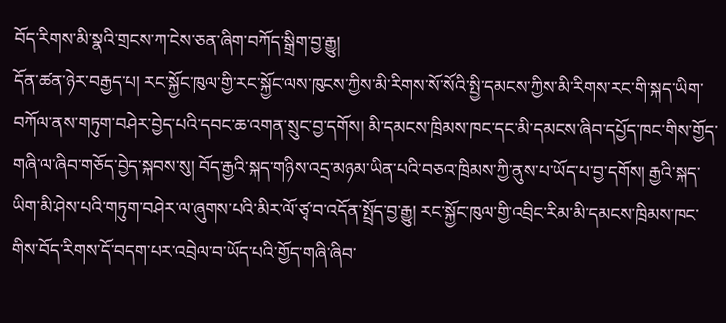བོད་རིགས་མི་སྣའི་གྲངས་ཀ་ངེས་ཅན་ཞིག་བཀོད་སྒྲིག་བྱ་རྒྱུ།
དོན་ཚན་ཉེར་བརྒྱད་པ། རང་སྐྱོང་ཁུལ་གྱི་རང་སྐྱོང་ལས་ཁུངས་ཀྱིས་མི་རིགས་སོ་སོའི་སྤྱི་དམངས་ཀྱིས་མི་རིགས་རང་གི་སྐད་ཡིག་བཀོལ་ནས་གཏུག་བཤེར་བྱེད་པའི་དབང་ཆ་འགན་སྲུང་བྱ་དགོས། མི་དམངས་ཁྲིམས་ཁང་དང་མི་དམངས་ཞིབ་དཔྱོད་ཁང་གིས་གྱོད་གཞི་ལ་ཞིབ་གཅོད་བྱེད་སྐབས་སུ། བོད་རྒྱའི་སྐད་གཉིས་འདྲ་མཉམ་ཡིན་པའི་བཅའ་ཁྲིམས་ཀྱི་ནུས་པ་ཡོད་པ་བྱ་དགོས། རྒྱའི་སྐད་ཡིག་མི་ཤེས་པའི་གཏུག་བཤེར་ལ་ཞུགས་པའི་མིར་ལོ་ཙྭ་བ་འདོན་སྤྲོད་བྱ་རྒྱུ། རང་སྐྱོང་ཁུལ་གྱི་འབྲིང་རིམ་མི་དམངས་ཁྲིམས་ཁང་གིས་བོད་རིགས་དོ་བདག་པར་འབྲེལ་བ་ཡོད་པའི་གྱོད་གཞི་ཞིབ་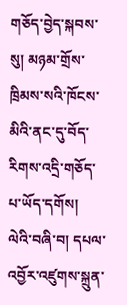གཅོད་བྱེད་སྐབས་སུ། མཉམ་གྲོས་ཁྲིམས་སའི་ཁོངས་མིའི་ནང་དུ་བོད་རིགས་འདྲི་གཅོད་པ་ཡོད་དགོས།
ལེའི་བཞི་བ། དཔལ་འབྱོར་འཛུགས་སྐྲུན་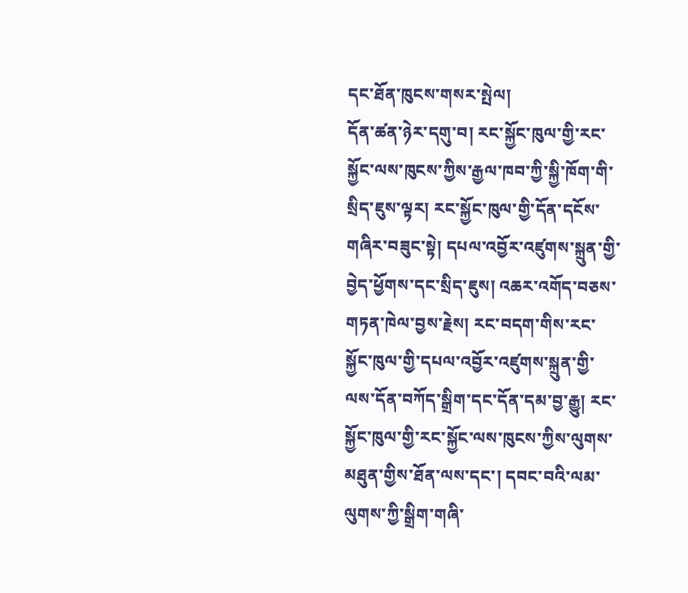དང་ཐོན་ཁུངས་གསར་སྤེལ།
དོན་ཚན་ཉེར་དགུ་བ། རང་སྐྱོང་ཁུལ་གྱི་རང་སྐྱོང་ལས་ཁུངས་ཀྱིས་རྒྱལ་ཁབ་ཀྱི་སྐྱི་ཁོག་གི་སྲིད་ཇུས་ལྟར། རང་སྐྱོང་ཁུལ་གྱི་དོན་དངོས་གཞིར་བཟུང་སྟེ། དཔལ་འབྱོར་འཛུགས་སྐྲུན་གྱི་བྱེད་ཕྱོགས་དང་སྲིད་ཇུས། འཆར་འགོད་བཅས་གཏན་ཁེལ་བྱས་རྗེས། རང་བདག་གིས་རང་སྐྱོང་ཁུལ་གྱི་དཔལ་འབྱོར་འཛུགས་སྐྲུན་གྱི་ལས་དོན་བཀོད་སྒྲིག་དང་དོན་དམ་བྱ་རྒྱུ། རང་སྐྱོང་ཁུལ་གྱི་རང་སྐྱོང་ལས་ཁུངས་ཀྱིས་ལུགས་མཐུན་གྱིས་ཐོན་ལས་དང་། དབང་བའི་ལམ་ལུགས་ཀྱི་སྒྲིག་གཞི་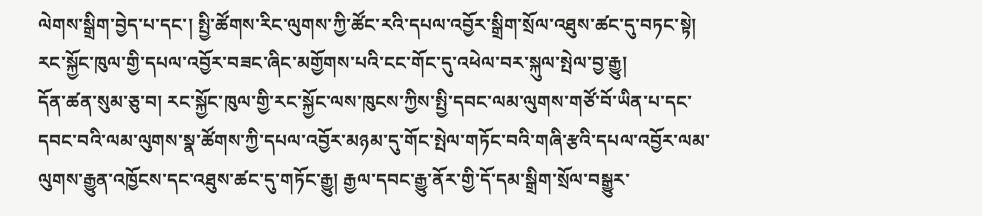ལེགས་སྒྲིག་བྱེད་པ་དང་། སྤྱི་ཚོགས་རིང་ལུགས་ཀྱི་ཚོང་རའི་དཔལ་འབྱོར་སྒྲིག་སྲོལ་འཐུས་ཚང་དུ་བཏང་སྟེ། རང་སྐྱོང་ཁུལ་གྱི་དཔལ་འབྱོར་བཟང་ཞིང་མགྱོགས་པའི་ངང་གོང་དུ་འཕེལ་བར་སྐུལ་སྤེལ་བྱ་རྒྱུ།
དོན་ཚན་སུམ་ཅུ་བ། རང་སྐྱོང་ཁུལ་གྱི་རང་སྐྱོང་ལས་ཁུངས་ཀྱིས་སྤྱི་དབང་ལམ་ལུགས་གཙོ་བོ་ཡིན་པ་དང་དབང་བའི་ལམ་ལུགས་སྣ་ཚོགས་ཀྱི་དཔལ་འབྱོར་མཉམ་དུ་གོང་སྤེལ་གཏོང་བའི་གཞི་རྩའི་དཔལ་འབྱོར་ལམ་ལུགས་རྒྱུན་འཁྱོངས་དང་འཐུས་ཚང་དུ་གཏོང་རྒྱུ། རྒྱལ་དབང་རྒྱུ་ནོར་གྱི་དོ་དམ་སྒྲིག་སྲོལ་བསྒྱུར་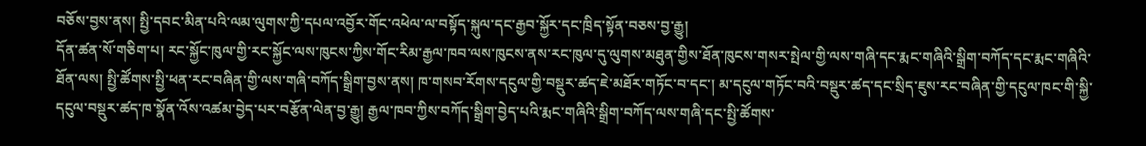བཅོས་བྱས་ནས། སྤྱི་དབང་མིན་པའི་ལམ་ལུགས་ཀྱི་དཔལ་འབྱོར་གོང་འཕེལ་ལ་བསྟོད་སྐུལ་དང་རྒྱབ་སྐྱོར་དང་ཁྲིད་སྟོན་བཅས་བྱ་རྒྱུ།
དོན་ཚན་སོ་གཅིག་པ། རང་སྐྱོང་ཁུལ་གྱི་རང་སྐྱོང་ལས་ཁུངས་ཀྱིས་གོང་རིམ་རྒྱལ་ཁབ་ལས་ཁུངས་ནས་རང་ཁུལ་དུ་ལུགས་མཐུན་གྱིས་ཐོན་ཁུངས་གསར་སྤེལ་གྱི་ལས་གཞི་དང་རྨང་གཞིའི་སྒྲིག་བཀོད་དང་རྨང་གཞིའི་ཐོན་ལས། སྤྱི་ཚོགས་སྤྱི་ཕན་རང་བཞིན་གྱི་ལས་གཞི་བཀོད་སྒྲིག་བྱས་ནས། ཁ་གསབ་རོགས་དངུལ་གྱི་བསྡུར་ཚད་ཇེ་མཐོར་གཏོང་བ་དང་། མ་དངུལ་གཏོང་བའི་བསྡུར་ཚད་དང་སྲིད་ཇུས་རང་བཞིན་གྱི་དངུལ་ཁང་གི་སྐྱི་དངུལ་བསྡུར་ཚད་ཁ་སྣོན་འོས་འཚམ་བྱེད་པར་བརྩོན་ལེན་བྱ་རྒྱུ། རྒྱལ་ཁབ་ཀྱིས་བཀོད་སྒྲིག་བྱེད་པའི་རྨང་གཞིའི་སྒྲིག་བཀོད་ལས་གཞི་དང་སྤྱི་ཚོགས་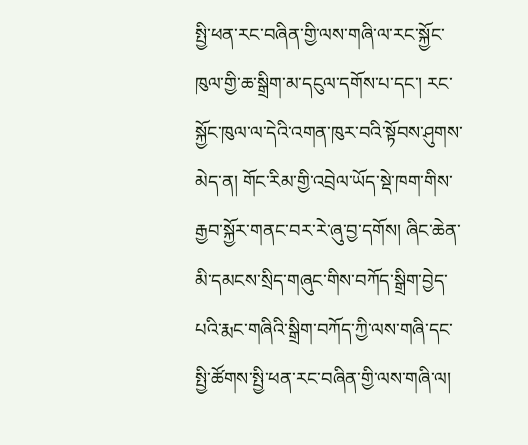སྤྱི་ཕན་རང་བཞིན་གྱི་ལས་གཞི་ལ་རང་སྐྱོང་ཁུལ་གྱི་ཆ་སྒྲིག་མ་དངུལ་དགོས་པ་དང་། རང་སྐྱོང་ཁུལ་ལ་དེའི་འགན་ཁུར་བའི་སྟོབས་ཤུགས་མེད་ན། གོང་རིམ་གྱི་འབྲེལ་ཡོད་སྡེ་ཁག་གིས་རྒྱབ་སྐྱོར་གནང་བར་རེ་ཞུ་བྱ་དགོས། ཞིང་ཆེན་མི་དམངས་སྲིད་གཞུང་གིས་བཀོད་སྒྲིག་བྱེད་པའི་རྨང་གཞིའི་སྒྲིག་བཀོད་ཀྱི་ལས་གཞི་དང་སྤྱི་ཚོགས་སྤྱི་ཕན་རང་བཞིན་གྱི་ལས་གཞི་ལ།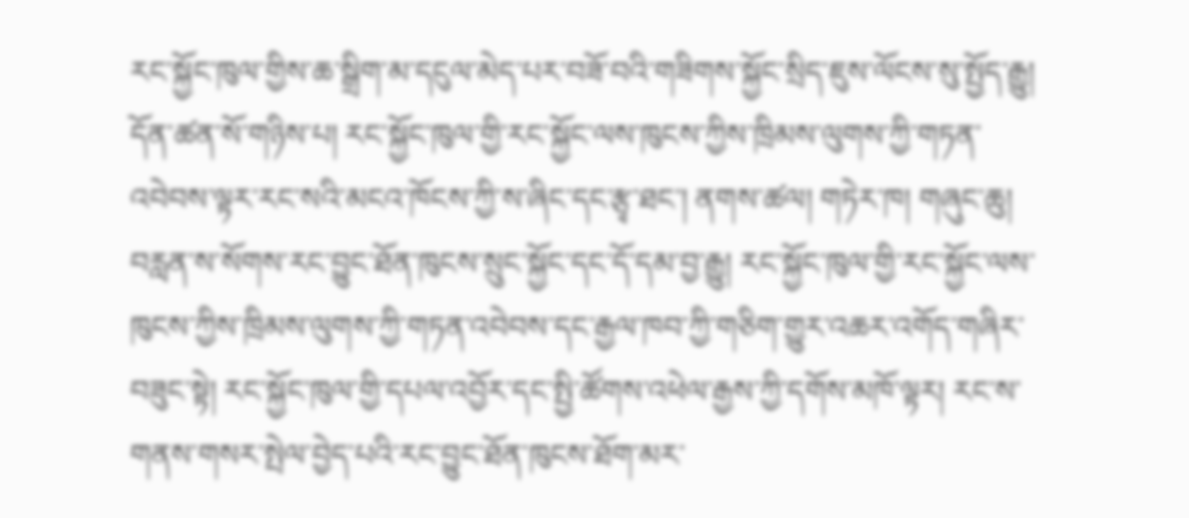རང་སྐྱོང་ཁུལ་གྱིས་ཆ་སྒྲིག་མ་དངུལ་མེད་པར་བཟོ་བའི་གཟིགས་སྐྱོང་སྲིད་ཇུས་ལོངས་སུ་སྤྱོད་རྒྱུ།
དོན་ཚན་སོ་གཉིས་པ། རང་སྐྱོང་ཁུལ་གྱི་རང་སྐྱོང་ལས་ཁུངས་ཀྱིས་ཁྲིམས་ལུགས་ཀྱི་གཏན་འབེབས་ལྟར་རང་སའི་མངའ་ཁོངས་ཀྱི་ས་ཞིང་དང་རྩྭ་ཐང་། ནགས་ཚལ། གཏེར་ཁ། གཞུང་ཆུ། བརླན་ས་སོགས་རང་བྱུང་ཐོན་ཁུངས་སྲུང་སྐྱོང་དང་དོ་དམ་བྱ་རྒྱུ། རང་སྐྱོང་ཁུལ་གྱི་རང་སྐྱོང་ལས་ཁུངས་ཀྱིས་ཁྲིམས་ལུགས་ཀྱི་གཏན་འབེབས་དང་རྒྱལ་ཁབ་ཀྱི་གཅིག་གྱུར་འཆར་འགོད་གཞིར་བཟུང་སྟེ། རང་སྐྱོང་ཁུལ་གྱི་དཔལ་འབྱོར་དང་སྤྱི་ཚོགས་འཕེལ་རྒྱས་ཀྱི་དགོས་མཁོ་ལྟར། རང་ས་གནས་གསར་སྤེལ་བྱེད་པའི་རང་བྱུང་ཐོན་ཁུངས་ཐོག་མར་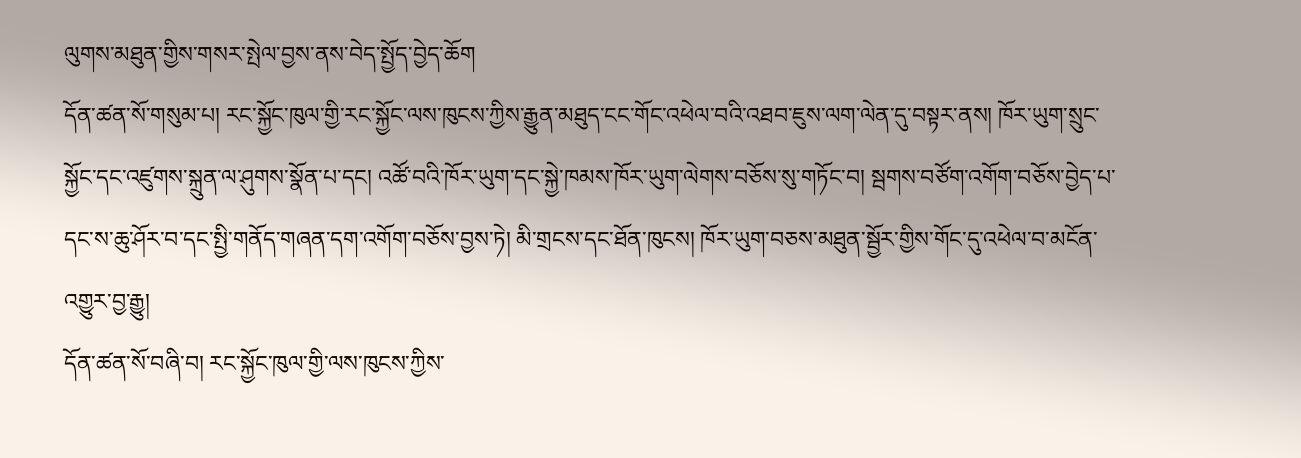ལུགས་མཐུན་གྱིས་གསར་སྤེལ་བྱས་ནས་བེད་སྤྱོད་བྱེད་ཆོག
དོན་ཚན་སོ་གསུམ་པ། རང་སྐྱོང་ཁུལ་གྱི་རང་སྐྱོང་ལས་ཁུངས་ཀྱིས་རྒྱུན་མཐུད་ངང་གོང་འཕེལ་བའི་འཐབ་ཇུས་ལག་ལེན་དུ་བསྟར་ནས། ཁོར་ཡུག་སྲུང་སྐྱོང་དང་འཛུགས་སྐྲུན་ལ་ཤུགས་སྣོན་པ་དང། འཚོ་བའི་ཁོར་ཡུག་དང་སྐྱེ་ཁམས་ཁོར་ཡུག་ལེགས་བཅོས་སུ་གཏོང་བ། སྦགས་བཙོག་འགོག་བཅོས་བྱེད་པ་དང་ས་ཆུ་ཤོར་བ་དང་སྤྱི་གནོད་གཞན་དག་འགོག་བཅོས་བྱས་ཏེ། མི་གྲངས་དང་ཐོན་ཁུངས། ཁོར་ཡུག་བཅས་མཐུན་སྦྱོར་གྱིས་གོང་དུ་འཕེལ་བ་མངོན་འགྱུར་བྱ་རྒྱུ།
དོན་ཚན་སོ་བཞི་བ། རང་སྐྱོང་ཁུལ་གྱི་ལས་ཁུངས་ཀྱིས་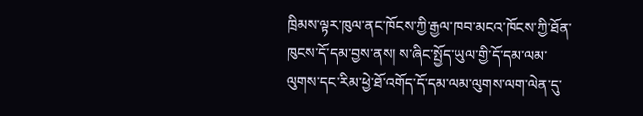ཁྲིམས་ལྟར་ཁུལ་ནང་ཁོངས་ཀྱི་རྒྱལ་ཁབ་མངའ་ཁོངས་ཀྱི་ཐོན་ཁུངས་དོ་དམ་བྱས་ནས། ས་ཞིང་སྤྱོད་ཡུལ་གྱི་དོ་དམ་ལམ་ལུགས་དང་རིམ་ཕྱེ་ཐོ་འགོད་དོ་དམ་ལམ་ལུགས་ལག་ལེན་དུ་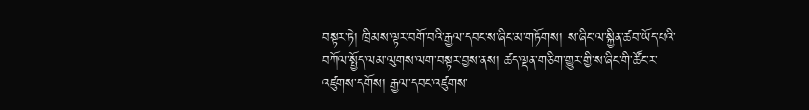བསྟར་ཏེ། ཁྲིམས་ལྟར་བགོ་བའི་རྒྱལ་དབང་ས་ཞིང་མ་གཏོགས། ས་ཞིང་ལ་སྐྱིན་ཚབ་ཡོད་པའི་བཀོལ་སྤྱོད་ལམ་ལུགས་ལག་བསྟར་བྱས་ནས། ཚད་ལྡན་གཅིག་གྱུར་གྱི་ས་ཞིང་གི་ཚོང་ར་འཛུགས་དགོས། རྒྱལ་དབང་འཛུགས་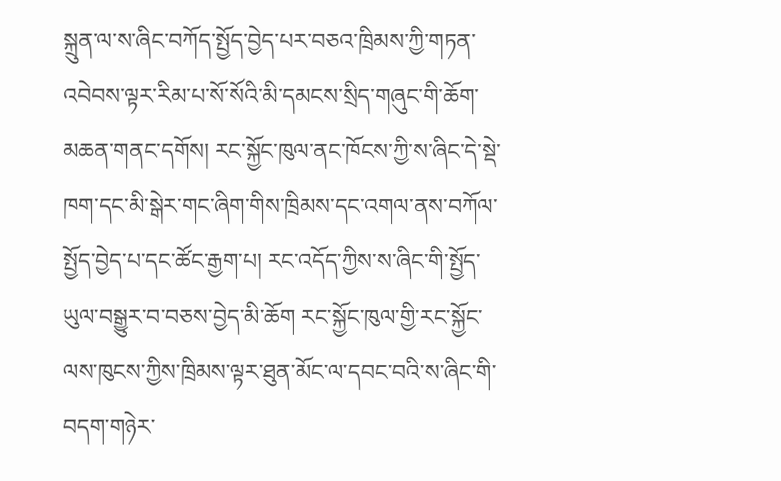སྐྲུན་ལ་ས་ཞིང་བཀོད་སྤྱོད་བྱེད་པར་བཅའ་ཁྲིམས་ཀྱི་གཏན་འབེབས་ལྟར་རིམ་པ་སོ་སོའི་མི་དམངས་སྲིད་གཞུང་གི་ཆོག་མཆན་གནང་དགོས། རང་སྐྱོང་ཁུལ་ནང་ཁོངས་ཀྱི་ས་ཞིང་དེ་སྡེ་ཁག་དང་མི་སྒེར་གང་ཞིག་གིས་ཁྲིམས་དང་འགལ་ནས་བཀོལ་སྤྱོད་བྱེད་པ་དང་ཚོང་རྒྱག་པ། རང་འདོད་ཀྱིས་ས་ཞིང་གི་སྤྱོད་ཡུལ་བསྒྱུར་བ་བཅས་བྱེད་མི་ཆོག རང་སྐྱོང་ཁུལ་གྱི་རང་སྐྱོང་ལས་ཁུངས་ཀྱིས་ཁྲིམས་ལྟར་ཐུན་མོང་ལ་དབང་བའི་ས་ཞིང་གི་བདག་གཉེར་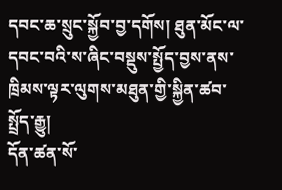དབང་ཆ་སྲུང་སྐྱོབ་བྱ་དགོས། ཐུན་མོང་ལ་དབང་བའི་ས་ཞིང་བསྡུས་སྤྱོད་བྱས་ནས་ཁྲིམས་ལྟར་ལུགས་མཐུན་གྱི་སྐྱིན་ཚབ་སྤྲོད་རྒྱུ།
དོན་ཚན་སོ་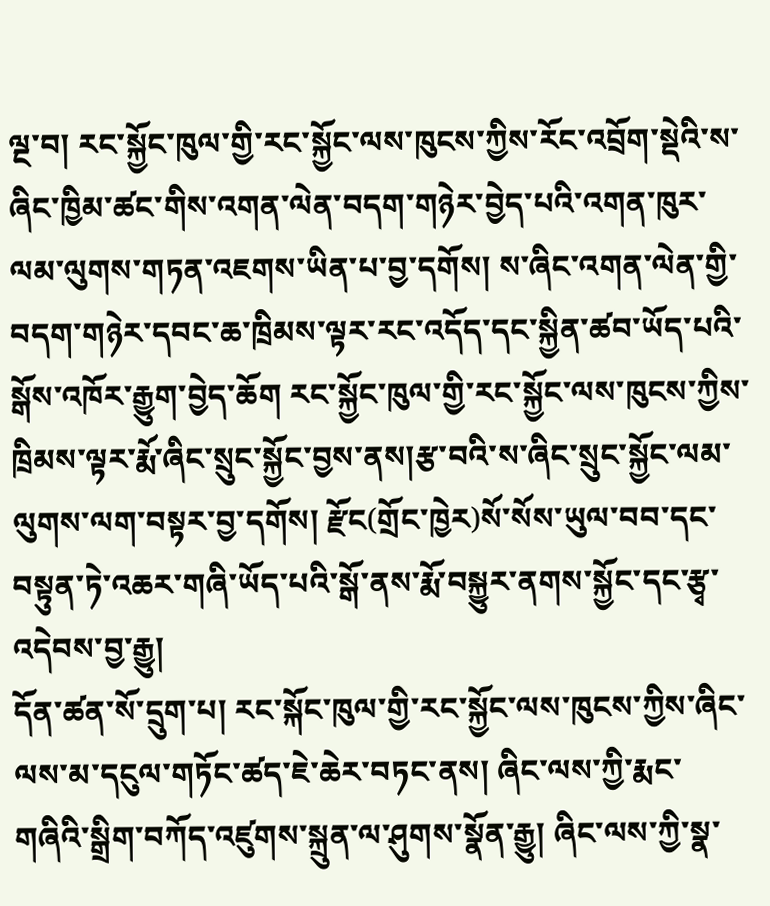ལྔ་བ། རང་སྐྱོང་ཁུལ་གྱི་རང་སྐྱོང་ལས་ཁུངས་ཀྱིས་རོང་འབྲོག་སྡེའི་ས་ཞིང་ཁྱིམ་ཚང་གིས་འགན་ལེན་བདག་གཉེར་བྱེད་པའི་འགན་ཁུར་ལམ་ལུགས་གཏན་འཇགས་ཡིན་པ་བྱ་དགོས། ས་ཞིང་འགན་ལེན་གྱི་བདག་གཉེར་དབང་ཆ་ཁྲིམས་ལྟར་རང་འདོད་དང་སྐྱིན་ཚབ་ཡོད་པའི་སྒོས་འཁོར་རྒྱུག་བྱེད་ཆོག རང་སྐྱོང་ཁུལ་གྱི་རང་སྐྱོང་ལས་ཁུངས་ཀྱིས་ཁྲིམས་ལྟར་རྨོ་ཞིང་སྲུང་སྐྱོང་བྱས་ནས།རྩ་བའི་ས་ཞིང་སྲུང་སྐྱོང་ལམ་ལུགས་ལག་བསྟར་བྱ་དགོས། རྫོང(གྲོང་ཁྱེར)སོ་སོས་ཡུལ་བབ་དང་བསྟུན་ཏེ་འཆར་གཞི་ཡོད་པའི་སྒོ་ནས་རྨོ་བསྐྱུར་ནགས་སྐྱོང་དང་རྩྭ་འདེབས་བྱ་རྒྱུ།
དོན་ཚན་སོ་དྲུག་པ། རང་སྐོང་ཁུལ་གྱི་རང་སྐྱོང་ལས་ཁུངས་ཀྱིས་ཞིང་ལས་མ་དངུལ་གཏོང་ཚད་ཇེ་ཆེར་བཏང་ནས། ཞིང་ལས་ཀྱི་རྨང་གཞིའི་སྒྲིག་བཀོད་འཛུགས་སྐྲུན་ལ་ཤུགས་སྣོན་རྒྱུ། ཞིང་ལས་ཀྱི་སྣ་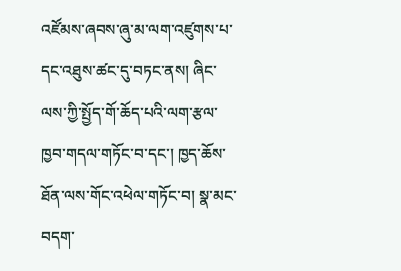འཛོམས་ཞབས་ཞུ་མ་ལག་འཛུགས་པ་དང་འཐུས་ཚང་དུ་བཏང་ནས། ཞིང་ལས་ཀྱི་སྤྱོད་གོ་ཆོད་པའི་ལག་རྩལ་ཁྱབ་གདལ་གཏོང་བ་དང་། ཁྱད་ཆོས་ཐོན་ལས་གོང་འཕེལ་གཏོང་བ། སྣ་མང་བདག་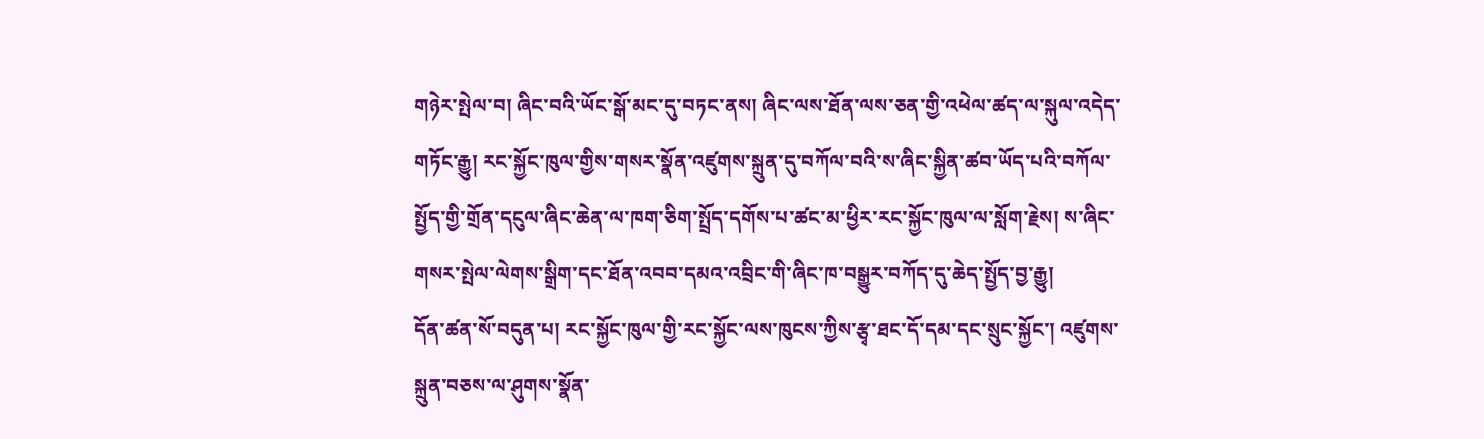གཉེར་སྤེལ་བ། ཞིང་བའི་ཡོང་སྒོ་མང་དུ་བཏང་ནས། ཞིང་ལས་ཐོན་ལས་ཅན་གྱི་འཕེལ་ཚད་ལ་སྐུལ་འདེད་གཏོང་རྒྱུ། རང་སྐྱོང་ཁུལ་གྱིས་གསར་སྣོན་འཛུགས་སྐྲུན་དུ་བཀོལ་བའི་ས་ཞིང་སྐྱིན་ཚབ་ཡོད་པའི་བཀོལ་སྤྱོད་གྱི་གྲོན་དངུལ་ཞིང་ཆེན་ལ་ཁག་ཅིག་སྤྲོད་དགོས་པ་ཚང་མ་ཕྱིར་རང་སྐྱོང་ཁུལ་ལ་སློག་རྗེས། ས་ཞིང་གསར་སྤེལ་ལེགས་སྒྲིག་དང་ཐོན་འབབ་དམའ་འབྲིང་གི་ཞིང་ཁ་བསྒྱུར་བཀོད་དུ་ཆེད་སྤྱོད་བྱ་རྒྱུ།
དོན་ཚན་སོ་བདུན་པ། རང་སྐྱོང་ཁུལ་གྱི་རང་སྐྱོང་ལས་ཁུངས་ཀྱིས་རྩྭ་ཐང་དོ་དམ་དང་སྲུང་སྐྱོང་། འཛུགས་སྐྲུན་བཅས་ལ་ཤུགས་སྣོན་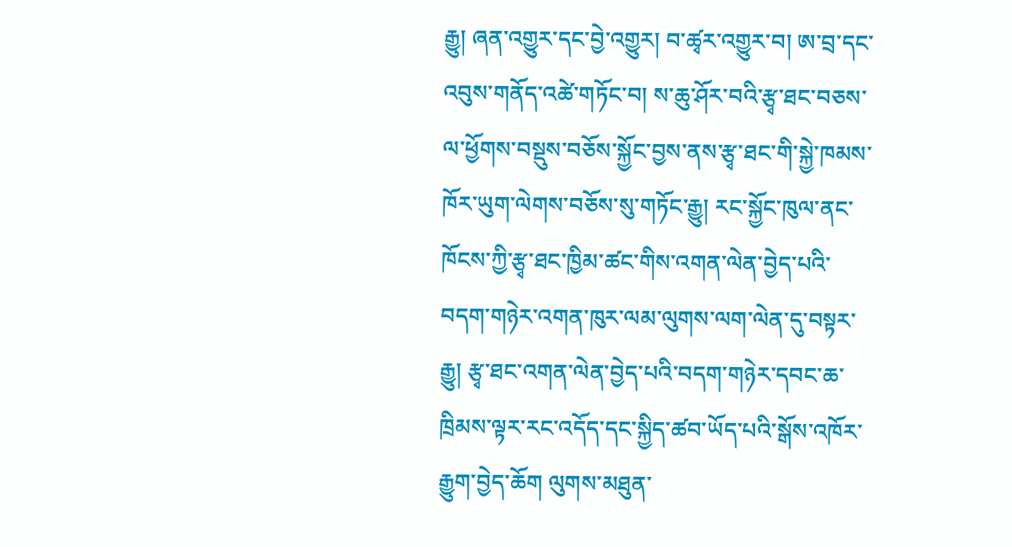རྒྱུ། ཞན་འགྱུར་དང་བྱེ་འགྱུར། བ་ཚྭར་འགྱུར་བ། ཨ་བྲ་དང་འབུས་གནོད་འཚེ་གཏོང་བ། ས་ཆུ་ཤོར་བའི་རྩྭ་ཐང་བཅས་ལ་ཕྱོགས་བསྡུས་བཅོས་སྐྱོང་བྱས་ནས་རྩྭ་ཐང་གི་སྐྱེ་ཁམས་ཁོར་ཡུག་ལེགས་བཅོས་སུ་གཏོང་རྒྱུ། རང་སྐྱོང་ཁུལ་ནང་ཁོངས་ཀྱི་རྩྭ་ཐང་ཁྱིམ་ཚང་གིས་འགན་ལེན་བྱེད་པའི་བདག་གཉེར་འགན་ཁུར་ལམ་ལུགས་ལག་ལེན་དུ་བསྟར་རྒྱུ། རྩྭ་ཐང་འགན་ལེན་བྱེད་པའི་བདག་གཉེར་དབང་ཆ་ཁྲིམས་ལྟར་རང་འདོད་དང་སྐྱིད་ཚབ་ཡོད་པའི་སྒོས་འཁོར་རྒྱུག་བྱེད་ཆོག ལུགས་མཐུན་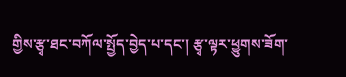གྱིས་རྩྭ་ཐང་བཀོལ་སྤྱོད་བྱེད་པ་དང་། རྩྭ་ལྟར་ཕྱུགས་ཟོག་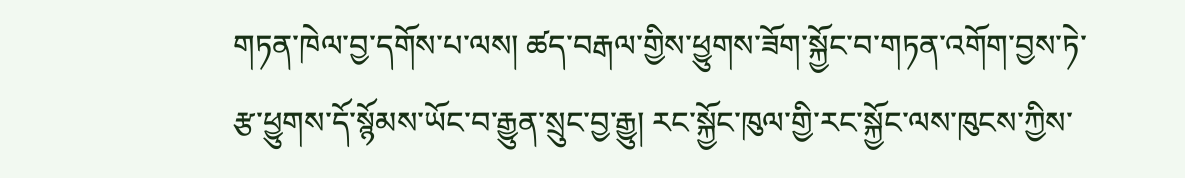གཏན་ཁེལ་བྱ་དགོས་པ་ལས། ཚད་བརྒལ་གྱིས་ཕྱུགས་ཟོག་སྐྱོང་བ་གཏན་འགོག་བྱས་ཏེ་རྩ་ཕྱུགས་དོ་སྙོམས་ཡོང་བ་རྒྱུན་སྲུང་བྱ་རྒྱུ། རང་སྐྱོང་ཁུལ་གྱི་རང་སྐྱོང་ལས་ཁུངས་ཀྱིས་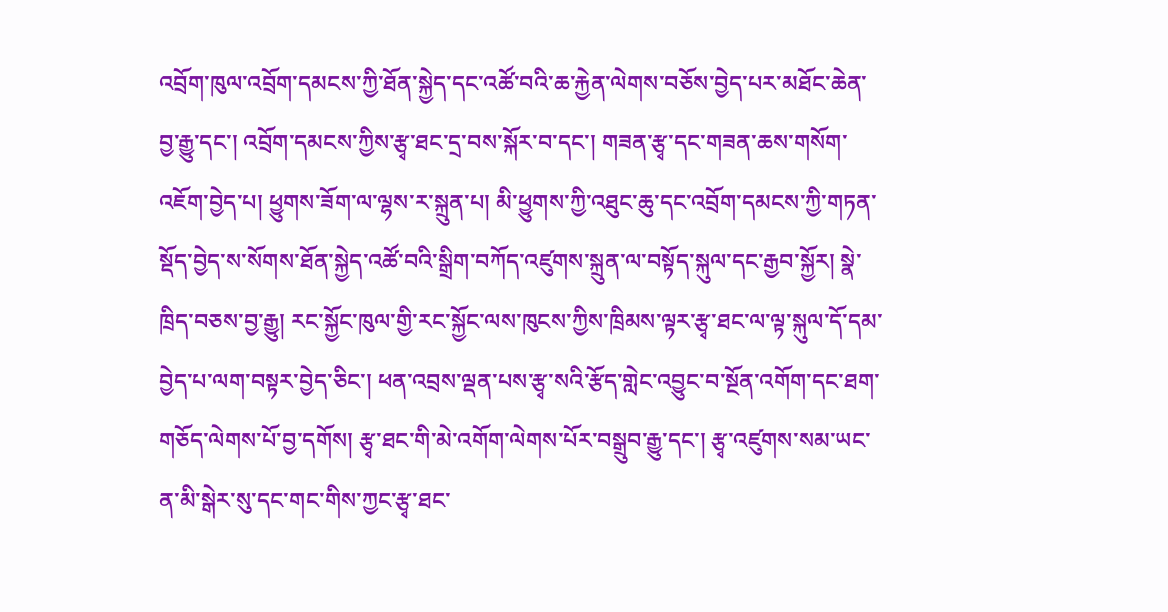འབྲོག་ཁུལ་འབྲོག་དམངས་ཀྱི་ཐོན་སྐྱེད་དང་འཚོ་བའི་ཆ་རྐྱེན་ལེགས་བཅོས་བྱེད་པར་མཐོང་ཆེན་བྱ་རྒྱུ་དང་། འབྲོག་དམངས་ཀྱིས་རྩྭ་ཐང་དྲ་བས་སྐོར་བ་དང་། གཟན་རྩྭ་དང་གཟན་ཆས་གསོག་འཇོག་བྱེད་པ། ཕྱུགས་ཟོག་ལ་ལྷས་ར་སྐྲུན་པ། མི་ཕྱུགས་ཀྱི་འཐུང་ཆུ་དང་འབྲོག་དམངས་ཀྱི་གཏན་སྡོད་བྱེད་ས་སོགས་ཐོན་སྐྱེད་འཚོ་བའི་སྒྲིག་བཀོད་འཛུགས་སྐྲུན་ལ་བསྟོད་སྐུལ་དང་རྒྱབ་སྐྱོར། སྣེ་ཁྲིད་བཅས་བྱ་རྒྱུ། རང་སྐྱོང་ཁུལ་གྱི་རང་སྐྱོང་ལས་ཁུངས་ཀྱིས་ཁྲིམས་ལྟར་རྩྭ་ཐང་ལ་ལྟ་སྐུལ་དོ་དམ་བྱེད་པ་ལག་བསྟར་བྱེད་ཅིང་། ཕན་འབྲས་ལྡན་པས་རྩྭ་སའི་རྩོད་གླེང་འབྱུང་བ་སྔོན་འགོག་དང་ཐག་གཅོད་ལེགས་པོ་བྱ་དགོས། རྩྭ་ཐང་གི་མེ་འགོག་ལེགས་པོར་བསྒྲུབ་རྒྱུ་དང་། རྩྭ་འཛུགས་སམ་ཡང་ན་མི་སྒེར་སུ་དང་གང་གིས་ཀྱང་རྩྭ་ཐང་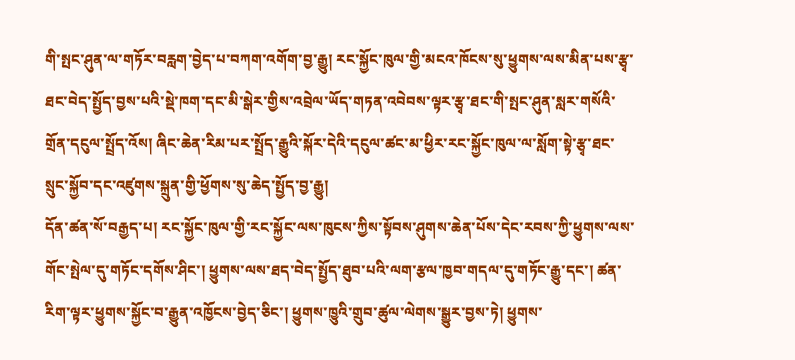གི་སྤང་ཤུན་ལ་གཏོར་བརླག་བྱེད་པ་བཀག་འགོག་བྱ་རྒྱུ། རང་སྐྱོང་ཁུལ་གྱི་མངའ་ཁོངས་སུ་ཕྱུགས་ལས་མིན་པས་རྩྭ་ཐང་བེད་སྤྱོད་བྱས་པའི་སྡེ་ཁག་དང་མི་སྒེར་གྱིས་འབྲེལ་ཡོད་གཏན་འབེབས་ལྟར་རྩྭ་ཐང་གི་སྤང་ཤུན་སླར་གསོའི་གྲོན་དངུལ་སྤྲོད་འོས། ཞིང་ཆེན་རིམ་པར་སྤྲོད་རྒྱུའི་སྐོར་དེའི་དངུལ་ཚང་མ་ཕྱིར་རང་སྐྱོང་ཁུལ་ལ་སློག་སྟེ་རྩྭ་ཐང་སྲུང་སྐྱོབ་དང་འཛུགས་སྐྲུན་གྱི་ཕྱོགས་སུ་ཆེད་སྤྱོད་བྱ་རྒྱུ།
དོན་ཚན་སོ་བརྒྱད་པ། རང་སྐྱོང་ཁུལ་གྱི་རང་སྐྱོང་ལས་ཁུངས་ཀྱིས་སྟོབས་ཤུགས་ཆེན་པོས་དེང་རབས་ཀྱི་ཕྱུགས་ལས་གོང་སྤེལ་དུ་གཏོང་དགོས་ཤིང་། ཕྱུགས་ལས་ཐད་བེད་སྤྱོད་ཐུབ་པའི་ལག་རྩལ་ཁྱབ་གདལ་དུ་གཏོང་རྒྱུ་དང་། ཚན་རིག་ལྟར་ཕྱུགས་སྐྱོང་བ་རྒྱུན་འཁྱོངས་བྱེད་ཅིང་། ཕྱུགས་ཁྱུའི་གྲུབ་ཚུལ་ལེགས་སྒྱུར་བྱས་ཏེ། ཕྱུགས་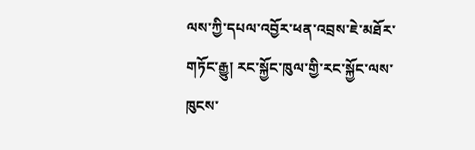ལས་ཀྱི་དཔལ་འབྱོར་ཕན་འབྲས་ཇེ་མཐོར་གཏོང་རྒྱུ། རང་སྐྱོང་ཁུལ་གྱི་རང་སྐྱོང་ལས་ཁུངས་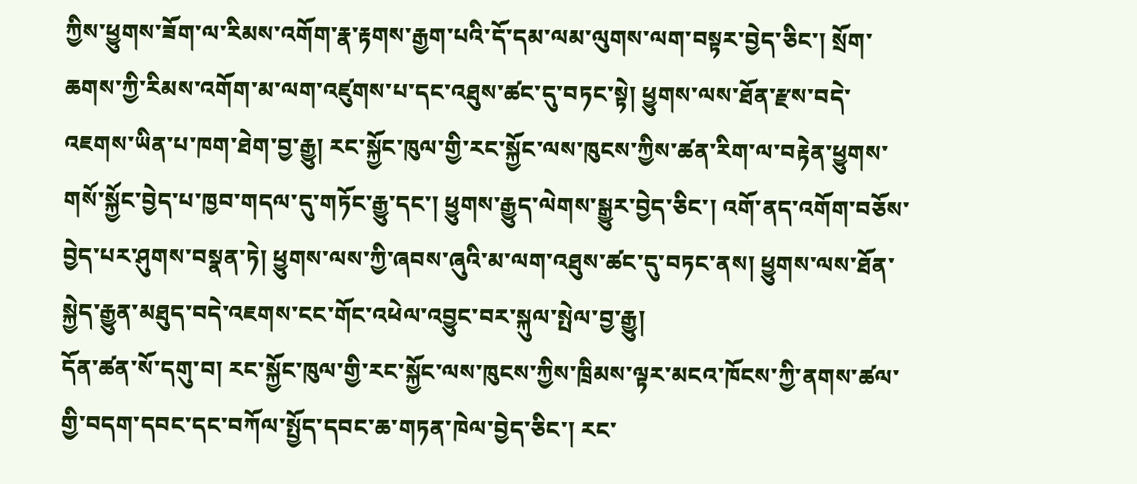ཀྱིས་ཕྱུགས་ཟོག་ལ་རིམས་འགོག་རྣ་རྟགས་རྒྱག་པའི་དོ་དམ་ལམ་ལུགས་ལག་བསྟར་བྱེད་ཅིང་། སྲོག་ཆགས་ཀྱི་རིམས་འགོག་མ་ལག་འཛུགས་པ་དང་འཐུས་ཚང་དུ་བཏང་སྟེ། ཕྱུགས་ལས་ཐོན་རྫས་བདེ་འཇགས་ཡིན་པ་ཁག་ཐེག་བྱ་རྒྱུ། རང་སྐྱོང་ཁུལ་གྱི་རང་སྐྱོང་ལས་ཁུངས་ཀྱིས་ཚན་རིག་ལ་བརྟེན་ཕྱུགས་གསོ་སྐྱོང་བྱེད་པ་ཁྱབ་གདལ་དུ་གཏོང་རྒྱུ་དང་། ཕྱུགས་རྒྱུད་ལེགས་སྒྱུར་བྱེད་ཅིང་། འགོ་ནད་འགོག་བཅོས་བྱེད་པར་ཤུགས་བསྣན་ཏེ། ཕྱུགས་ལས་ཀྱི་ཞབས་ཞུའི་མ་ལག་འཐུས་ཚང་དུ་བཏང་ནས། ཕྱུགས་ལས་ཐོན་སྐྱེད་རྒྱུན་མཐུད་བདེ་འཇགས་ངང་གོང་འཕེལ་འབྱུང་བར་སྐུལ་སྤེལ་བྱ་རྒྱུ།
དོན་ཚན་སོ་དགུ་བ། རང་སྐྱོང་ཁུལ་གྱི་རང་སྐྱོང་ལས་ཁུངས་ཀྱིས་ཁྲིམས་ལྟར་མངའ་ཁོངས་ཀྱི་ནགས་ཚལ་གྱི་བདག་དབང་དང་བཀོལ་སྤྱོད་དབང་ཆ་གཏན་ཁེལ་བྱེད་ཅིང་། རང་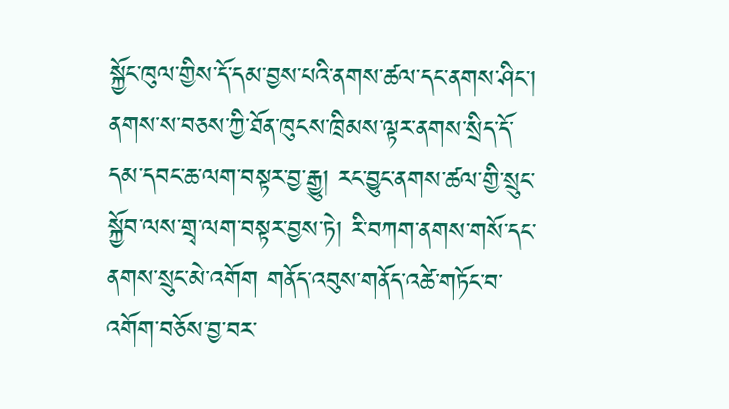སྐྱོང་ཁུལ་གྱིས་དོ་དམ་བྱས་པའི་ནགས་ཚལ་དང་ནགས་ཤིང་། ནགས་ས་བཅས་ཀྱི་ཐོན་ཁུངས་ཁྲིམས་ལྟར་ནགས་སྲིད་དོ་དམ་དབང་ཆ་ལག་བསྟར་བྱ་རྒྱུ། རང་བྱུང་ནགས་ཚལ་གྱི་སྲུང་སྐྱོབ་ལས་གྲྭ་ལག་བསྟར་བྱས་ཏེ། རི་བཀག་ནགས་གསོ་དང་ནགས་སྲུང་མེ་འགོག གནོད་འབུས་གནོད་འཚེ་གཏོང་བ་འགོག་བཅོས་བྱ་བར་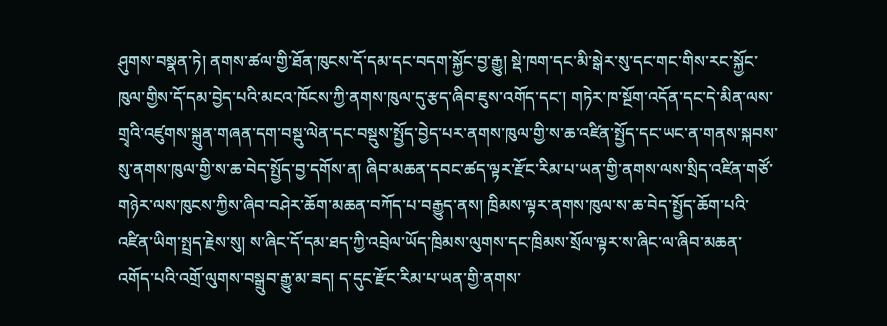ཤུགས་བསྣན་ཏེ། ནགས་ཚལ་གྱི་ཐོན་ཁུངས་དོ་དམ་དང་བདག་སྐྱོང་བྱ་རྒྱུ། སྡེ་ཁག་དང་མི་སྒེར་སུ་དང་གང་གིས་རང་སྐྱོང་ཁུལ་གྱིས་དོ་དམ་བྱེད་པའི་མངའ་ཁོངས་ཀྱི་ནགས་ཁུལ་དུ་རྩད་ཞིབ་ཇུས་འགོད་དང་། གཏེར་ཁ་སྔོག་འདོན་དང་དེ་མིན་ལས་གྲྭའི་འཛུགས་སྐྲུན་གཞན་དག་བསྡུ་ལེན་དང་བསྡུས་སྤྱོད་བྱེད་པར་ནགས་ཁུལ་གྱི་ས་ཆ་འཛིན་སྤྱོད་དང་ཡང་ན་གནས་སྐབས་སུ་ནགས་ཁུལ་གྱི་ས་ཆ་བེད་སྤྱོད་བྱ་དགོས་ན། ཞིབ་མཆན་དབང་ཚད་ལྟར་རྫོང་རིམ་པ་ཡན་གྱི་ནགས་ལས་སྲིད་འཛིན་གཙོ་གཉེར་ལས་ཁུངས་ཀྱིས་ཞིབ་བཤེར་ཆོག་མཆན་བཀོད་པ་བརྒྱུད་ནས། ཁྲིམས་ལྟར་ནགས་ཁུལ་ས་ཆ་བེད་སྤྱོད་ཆོག་པའི་འཛིན་ཡིག་སྤྲད་རྗེས་སུ། ས་ཞིང་དོ་དམ་ཐད་ཀྱི་འབྲེལ་ཡོད་ཁྲིམས་ལུགས་དང་ཁྲིམས་སྲོལ་ལྟར་ས་ཞིང་ལ་ཞིབ་མཆན་འགོད་པའི་འགྲོ་ལུགས་བསྒྲུབ་རྒྱུ་མ་ཟད། ད་དུང་རྫོང་རིམ་པ་ཡན་གྱི་ནགས་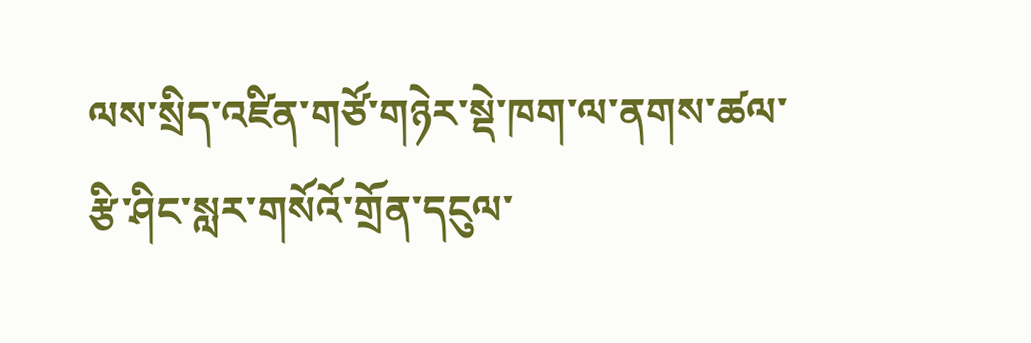ལས་སྲིད་འཛིན་གཙོ་གཉེར་སྡེ་ཁག་ལ་ནགས་ཚལ་རྩི་ཤིང་སླར་གསོའོ་གྲོན་དངུལ་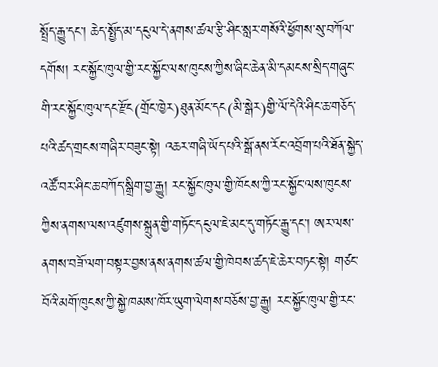སྤྲོད་རྒྱུ་དང་། ཆེད་སྤྱོད་མ་དངུལ་དེ་ནགས་ཚལ་རྩི་ཤིང་སླར་གསོའི་ཕྱོགས་སུ་བཀོལ་དགོས། རང་སྐྱོང་ཁུལ་གྱི་རང་སྐྱོང་ལས་ཁུངས་ཀྱིས་ཞིང་ཆེན་མི་དམངས་སྲིད་གཞུང་གི་རང་སྐྱོང་ཁུལ་དང་རྫོང(གྲོང་ཁྱེར)ཐུན་མོང་དང(མི་སྒེར)གྱི་ལོ་དེའི་ཤིང་ཆ་གཅོད་པའི་ཚད་གྲངས་གཞིར་བཟུང་སྟེ། འཆར་གཞི་ཡོད་པའི་སྒོ་ནས་རོང་འབྲོག་པའི་ཐོན་སྐྱེད་འཚོ་བར་ཤིང་ཆ་བཀོད་སྒྲིག་བྱ་རྒྱུ། རང་སྐྱོང་ཁུལ་གྱི་ཁོངས་ཀྱི་རང་སྐྱོང་ལས་ཁུངས་ཀྱིས་ནགས་ལས་འཛུགས་སྐྲུན་གྱི་གཏོང་དངུལ་ཇེ་མང་དུ་གཏོང་རྒྱུ་དང་། ཨར་ལས་ནགས་བཟོ་ལག་བསྟར་བྱས་ནས་ནགས་ཚལ་གྱི་ཁེབས་ཚད་ཇེ་ཆེར་བཏང་སྟེ། གཙང་བོའི་མགོ་ཁུངས་ཀྱི་སྐྱེ་ཁམས་ཁོར་ཡུག་ལེགས་བཅོས་བྱ་རྒྱུ། རང་སྐྱོང་ཁུལ་གྱི་རང་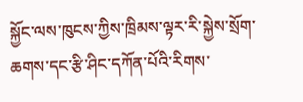སྐྱོང་ལས་ཁུངས་ཀྱིས་ཁྲིམས་ལྟར་རི་སྐྱེས་སྲོག་ཆགས་དང་རྩི་ཤིང་དཀོན་པོའི་རིགས་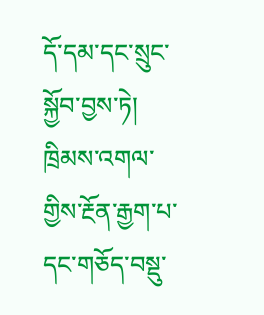དོ་དམ་དང་སྲུང་སྐྱོབ་བྱས་ཏེ། ཁྲིམས་འགལ་གྱིས་རྔོན་རྒྱག་པ་དང་གཅོད་བསྡུ་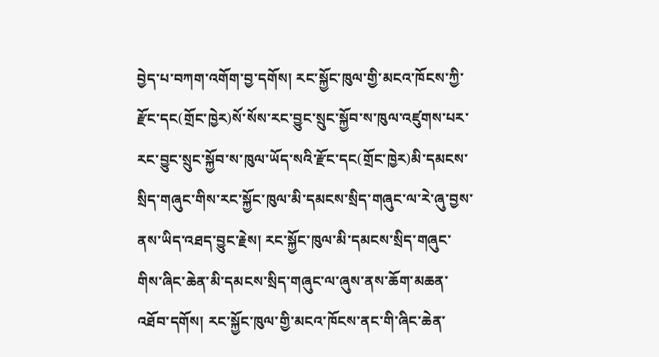བྱེད་པ་བཀག་འགོག་བྱ་དགོས། རང་སྐྱོང་ཁུལ་གྱི་མངའ་ཁོངས་ཀྱི་རྫོང་དང(གྲོང་ཁྱེར)སོ་སོས་རང་བྱུང་སྲུང་སྐྱོབ་ས་ཁུལ་འཛུགས་པར་རང་བྱུང་སྲུང་སྐྱོབ་ས་ཁུལ་ཡོད་སའི་རྫོང་དང(གྲོང་ཁྱེར)མི་དམངས་སྲིད་གཞུང་གིས་རང་སྐྱོང་ཁུལ་མི་དམངས་སྲིད་གཞུང་ལ་རེ་ཞུ་བྱས་ནས་ཡིད་འཐད་བྱུང་རྗེས། རང་སྐྱོང་ཁུལ་མི་དམངས་སྲིད་གཞུང་གིས་ཞིང་ཆེན་མི་དམངས་སྲིད་གཞུང་ལ་ཞུས་ནས་ཆོག་མཆན་འཐོབ་དགོས། རང་སྐྱོང་ཁུལ་གྱི་མངའ་ཁོངས་ནང་གི་ཞིང་ཆེན་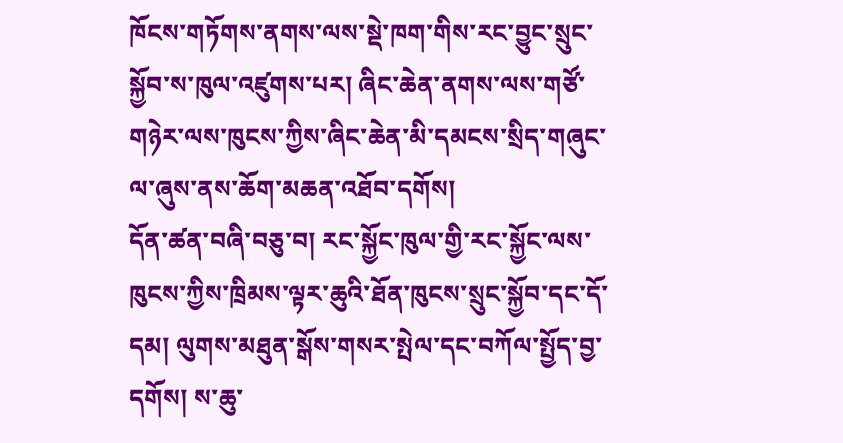ཁོངས་གཏོགས་ནགས་ལས་སྡེ་ཁག་གིས་རང་བྱུང་སྲུང་སྐྱོབ་ས་ཁུལ་འཛུགས་པར། ཞིང་ཆེན་ནགས་ལས་གཙོ་གཉེར་ལས་ཁུངས་ཀྱིས་ཞིང་ཆེན་མི་དམངས་སྲིད་གཞུང་ལ་ཞུས་ནས་ཆོག་མཆན་འཐོབ་དགོས།
དོན་ཚན་བཞི་བཅུ་བ། རང་སྐྱོང་ཁུལ་གྱི་རང་སྐྱོང་ལས་ཁུངས་ཀྱིས་ཁྲིམས་ལྟར་ཆུའི་ཐོན་ཁུངས་སྲུང་སྐྱོབ་དང་དོ་དམ། ལུགས་མཐུན་སྒོས་གསར་སྤེལ་དང་བཀོལ་སྤྱོད་བྱ་དགོས། ས་ཆུ་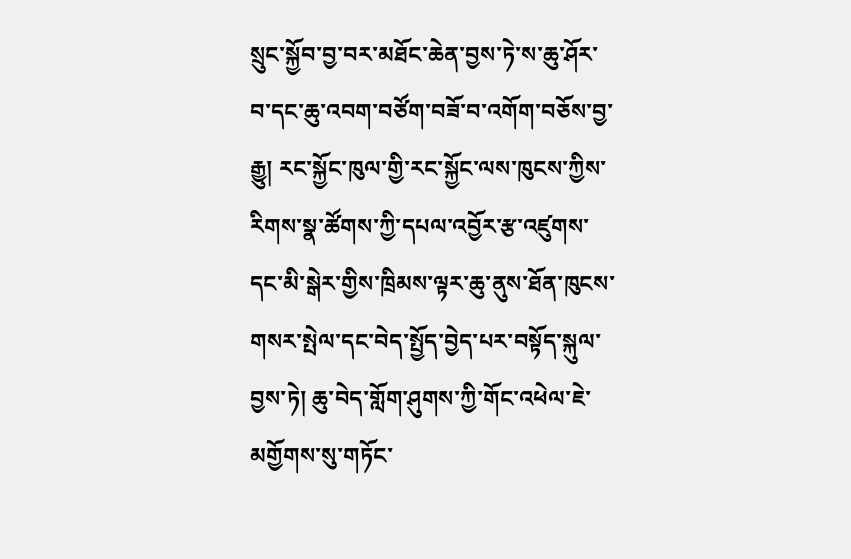སྲུང་སྐྱོབ་བྱ་བར་མཐོང་ཆེན་བྱས་ཏེ་ས་ཆུ་ཤོར་བ་དང་ཆུ་འབག་བཙོག་བཟོ་བ་འགོག་བཅོས་བྱ་རྒྱུ། རང་སྐྱོང་ཁུལ་གྱི་རང་སྐྱོང་ལས་ཁུངས་ཀྱིས་རིགས་སྣ་ཚོགས་ཀྱི་དཔལ་འབྱོར་རྩ་འཛུགས་དང་མི་སྒེར་གྱིས་ཁྲིམས་ལྟར་ཆུ་ནུས་ཐོན་ཁུངས་གསར་སྤེལ་དང་བེད་སྤྱོད་བྱེད་པར་བསྟོད་སྐུལ་བྱས་ཏེ། ཆུ་བེད་གློག་ཤུགས་ཀྱི་གོང་འཕེལ་ཇེ་མགྱོགས་སུ་གཏོང་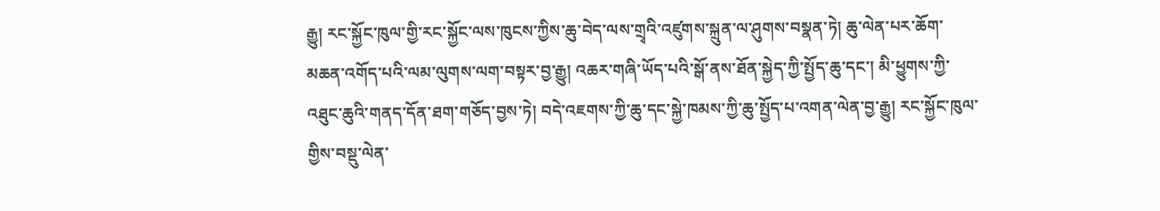རྒྱུ། རང་སྐྱོང་ཁུལ་གྱི་རང་སྐྱོང་ལས་ཁུངས་ཀྱིས་ཆུ་བེད་ལས་གྲྭའི་འཛུགས་སྐྲུན་ལ་ཤུགས་བསྣན་ཏེ། ཆུ་ལེན་པར་ཆོག་མཆན་འགོད་པའི་ལམ་ལུགས་ལག་བསྟར་བྱ་རྒྱུ། འཆར་གཞི་ཡོད་པའི་སྒོ་ནས་ཐོན་སྐྱེད་ཀྱི་སྤྱོད་ཆུ་དང་། མི་ཕྱུགས་ཀྱི་འཐུང་ཆུའི་གནད་དོན་ཐག་གཅོད་བྱས་ཏེ། བདེ་འཇགས་ཀྱི་ཆུ་དང་སྐྱེ་ཁམས་ཀྱི་ཆུ་སྤྱོད་པ་འགན་ལེན་བྱ་རྒྱུ། རང་སྐྱོང་ཁུལ་གྱིས་བསྡུ་ལེན་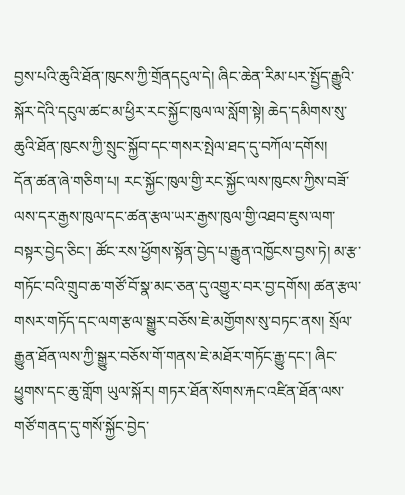བྱས་པའི་ཆུའི་ཐོན་ཁུངས་ཀྱི་གྲོནདངུལ་དེ། ཞིང་ཆེན་རིམ་པར་སྤྱོད་རྒྱུའི་སྐོར་དེའི་དངུལ་ཚང་མ་ཕྱིར་རང་སྐྱོང་ཁུལ་ལ་སློག་སྟེ། ཆེད་དམིགས་སུ་ཆུའི་ཐོན་ཁུངས་ཀྱི་སྲུང་སྐྱོབ་དང་གསར་སྤེལ་ཐད་དུ་བཀོལ་དགོས།
དོན་ཚན་ཞེ་གཅིག་པ། རང་སྐྱོང་ཁུལ་གྱི་རང་སྐྱོང་ལས་ཁུངས་ཀྱིས་བཟོ་ལས་དར་རྒྱས་ཁུལ་དང་ཚན་རྩལ་ཡར་རྒྱས་ཁུལ་གྱི་འཐབ་ཇུས་ལག་བསྟར་བྱེད་ཅིང་། ཚོང་རས་ཕྱོགས་སྟོན་བྱེད་པ་རྒྱུན་འཁྱོངས་བྱས་ཏེ། མ་རྩ་གཏོང་བའི་གྲུབ་ཆ་གཙོ་བོ་སྣ་མང་ཅན་དུ་འགྱུར་བར་བྱ་དགོས། ཚན་རྩལ་གསར་གཏོད་དང་ལག་རྩལ་སྒྱུར་བཅོས་ཇེ་མགྱོགས་སུ་བཏང་ནས། སྲོལ་རྒྱུན་ཐོན་ལས་ཀྱི་སྒྱུར་བཅོས་གོ་གནས་ཇེ་མཐོར་གཏོང་རྒྱུ་དང་། ཞིང་ཕྱུགས་དང་ཆུ་གློག ཡུལ་སྐོར། གཏར་ཐོན་སོགས་རྐང་འཛིན་ཐོན་ལས་གཙོ་གནད་དུ་གསོ་སྐྱོང་བྱེད་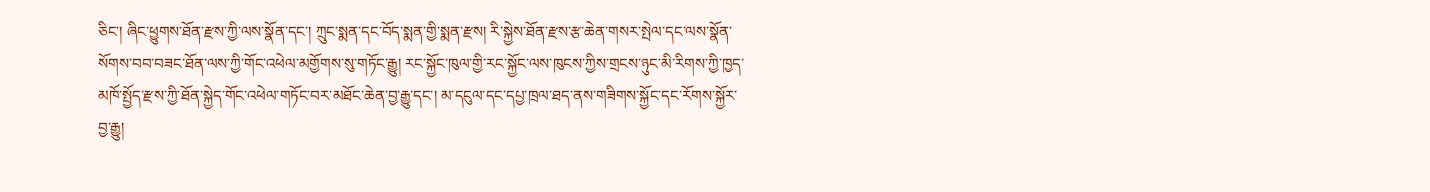ཅིང་། ཞིང་ཕྱུགས་ཐོན་རྫས་ཀྱི་ལས་སྣོན་དང་། ཀྲུང་སྨན་དང་བོད་སྨན་གྱི་སྨན་རྫས། རི་སྐྱེས་ཐོན་རྫས་རྩ་ཆེན་གསར་སྤེལ་དང་ལས་སྣོན་སོགས་བབ་བཟང་ཐོན་ལས་ཀྱི་གོང་འཕེལ་མགྱོགས་སུ་གཏོང་རྒྱུ། རང་སྐྱོང་ཁུལ་གྱི་རང་སྐྱོང་ལས་ཁུངས་ཀྱིས་གྲངས་ཉུང་མི་རིགས་ཀྱི་ཁྱད་མཁོ་སྤྱོད་རྫས་ཀྱི་ཐོན་སྐྱེད་གོང་འཕེལ་གཏོང་བར་མཐོང་ཆེན་བྱ་རྒྱུ་དང་། མ་དངུལ་དང་དཔྱ་ཁྲལ་ཐད་ནས་གཟིགས་སྐྱོང་དང་རོགས་སྐྱོར་བྱ་རྒྱུ།